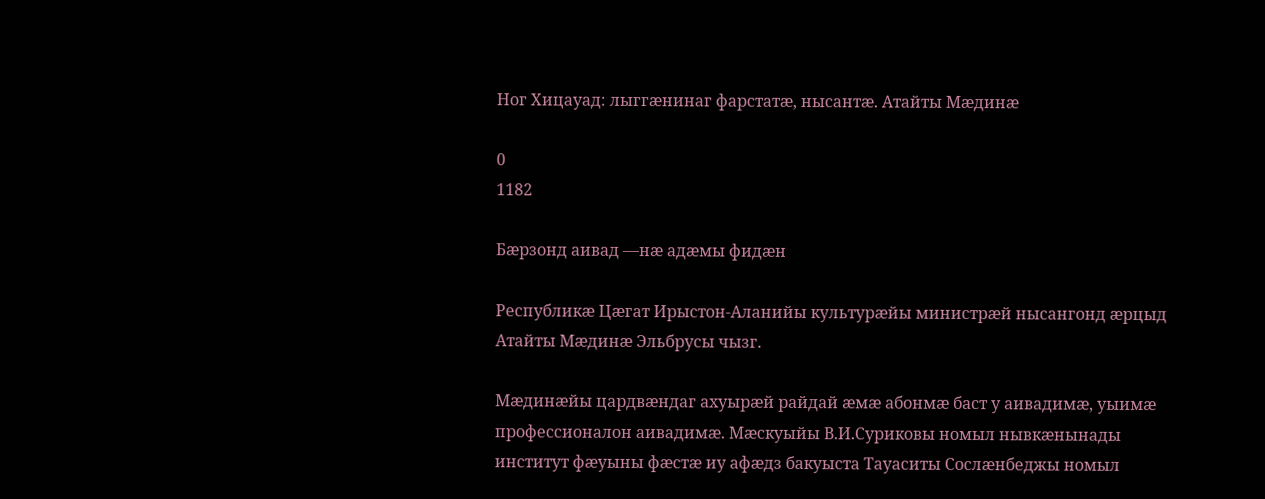Ног Хицауад: лыггæнинаг фарстатæ, нысантæ. Атайты Мæдинæ

0
1182

Бæрзонд аивад —нæ адæмы фидæн

Республикæ Цæгат Ирыстон-Аланийы культурæйы министрæй нысангонд æрцыд Атайты Мæдинæ Эльбрусы чызг.

Мæдинæйы цардвæндаг ахуырæй райдай æмæ абонмæ баст у аивадимæ, уыимæ профессионалон аивадимæ. Мæскуыйы В.И.Суриковы номыл нывкæнынады институт фæуыны фæстæ иу афæдз бакуыста Тауаситы Сослæнбеджы номыл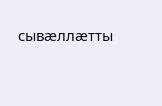сывæллæтты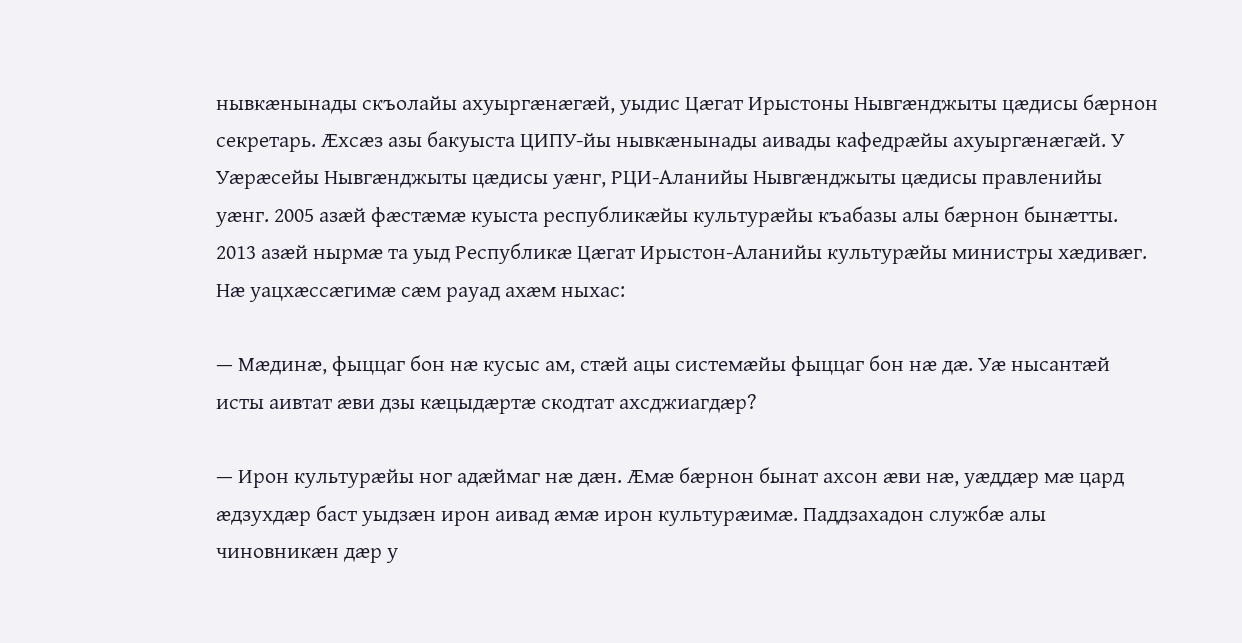нывкæнынады скъолайы ахуыргæнæгæй, уыдис Цæгат Ирыстоны Нывгæнджыты цæдисы бæрнон секретарь. Æхсæз азы бакуыста ЦИПУ-йы нывкæнынады аивады кафедрæйы ахуыргæнæгæй. У Уæрæсейы Нывгæнджыты цæдисы уæнг, РЦИ-Аланийы Нывгæнджыты цæдисы правленийы уæнг. 2005 азæй фæстæмæ куыста республикæйы культурæйы къабазы алы бæрнон бынæтты. 2013 азæй нырмæ та уыд Республикæ Цæгат Ирыстон-Аланийы культурæйы министры хæдивæг. Нæ уацхæссæгимæ сæм рауад ахæм ныхас:

— Мæдинæ, фыццаг бон нæ кусыс ам, стæй ацы системæйы фыццаг бон нæ дæ. Уæ нысантæй исты аивтат æви дзы кæцыдæртæ скодтат ахсджиагдæр?

— Ирон культурæйы ног адæймаг нæ дæн. Æмæ бæрнон бынат ахсон æви нæ, уæддæр мæ цард æдзухдæр баст уыдзæн ирон аивад æмæ ирон культурæимæ. Паддзахадон службæ алы чиновникæн дæр у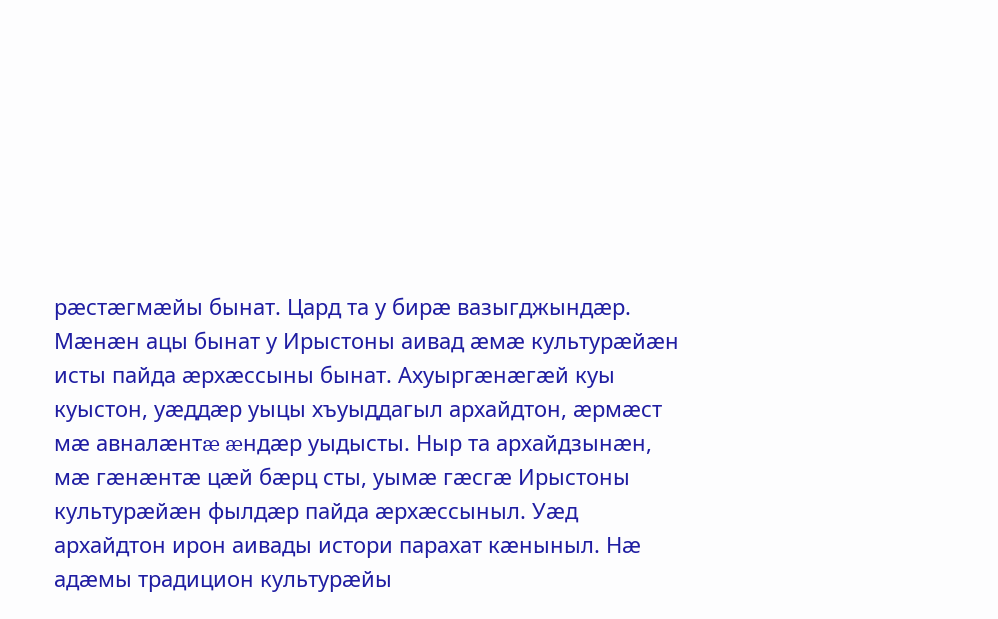рæстæгмæйы бынат. Цард та у бирæ вазыгджындæр. Мæнæн ацы бынат у Ирыстоны аивад æмæ культурæйæн исты пайда æрхæссыны бынат. Ахуыргæнæгæй куы куыстон, уæддæр уыцы хъуыддагыл архайдтон, æрмæст мæ авналæнтæ æндæр уыдысты. Ныр та архайдзынæн, мæ гæнæнтæ цæй бæрц сты, уымæ гæсгæ Ирыстоны культурæйæн фылдæр пайда æрхæссыныл. Уæд архайдтон ирон аивады истори парахат кæныныл. Нæ адæмы традицион культурæйы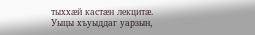тыххæй кастæн лекцитæ. Уыцы хъуыддаг уарзын,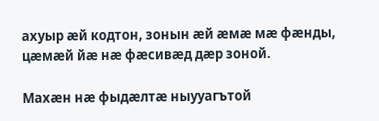ахуыр æй кодтон, зонын æй æмæ мæ фæнды, цæмæй йæ нæ фæсивæд дæр зоной.

Махæн нæ фыдæлтæ ныууагътой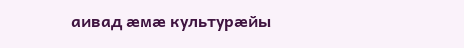аивад æмæ культурæйы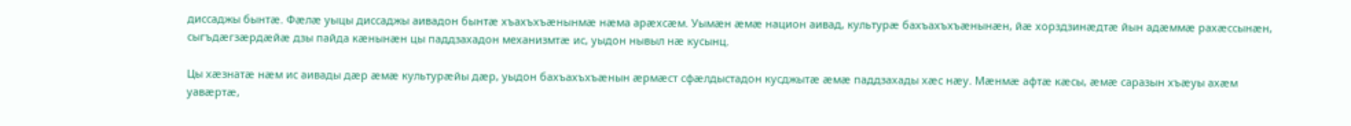диссаджы бынтæ. Фæлæ уыцы диссаджы аивадон бынтæ хъахъхъæнынмæ нæма арæхсæм. Уымæн æмæ национ аивад, культурæ бахъахъхъæнынæн, йæ хорздзинæдтæ йын адæммæ рахæссынæн, сыгъдæгзæрдæйæ дзы пайда кæнынæн цы паддзахадон механизмтæ ис, уыдон нывыл нæ кусынц.

Цы хæзнатæ нæм ис аивады дæр æмæ культурæйы дæр, уыдон бахъахъхъæнын æрмæст сфæлдыстадон кусджытæ æмæ паддзахады хæс нæу. Мæнмæ афтæ кæсы, æмæ саразын хъæуы ахæм уавæртæ,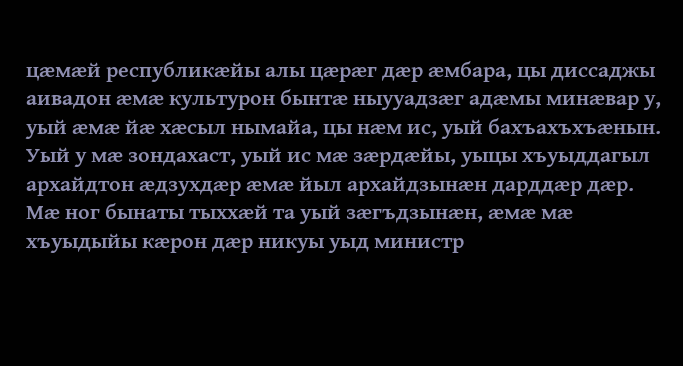цæмæй республикæйы алы цæрæг дæр æмбара, цы диссаджы аивадон æмæ культурон бынтæ ныууадзæг адæмы минæвар у, уый æмæ йæ хæсыл нымайа, цы нæм ис, уый бахъахъхъæнын. Уый у мæ зондахаст, уый ис мæ зæрдæйы, уыцы хъуыддагыл архайдтон æдзухдæр æмæ йыл архайдзынæн дарддæр дæр. Мæ ног бынаты тыххæй та уый зæгъдзынæн, æмæ мæ хъуыдыйы кæрон дæр никуы уыд министр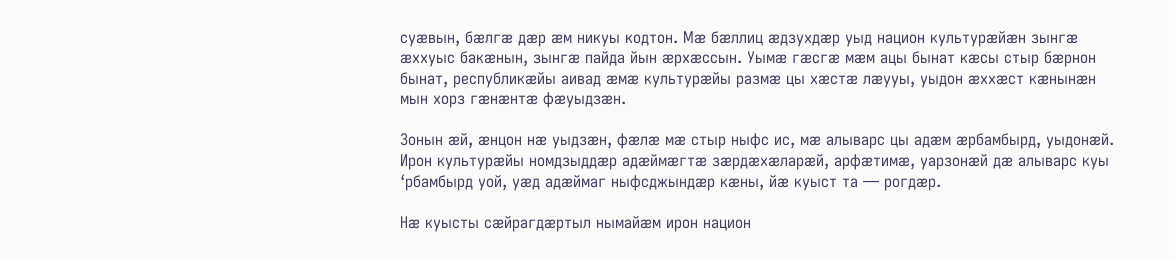суæвын, бæлгæ дæр æм никуы кодтон. Мæ бæллиц æдзухдæр уыд национ культурæйæн зынгæ æххуыс бакæнын, зынгæ пайда йын æрхæссын. Уымæ гæсгæ мæм ацы бынат кæсы стыр бæрнон бынат, республикæйы аивад æмæ культурæйы размæ цы хæстæ лæууы, уыдон æххæст кæнынæн мын хорз гæнæнтæ фæуыдзæн.

Зонын æй, æнцон нæ уыдзæн, фæлæ мæ стыр ныфс ис, мæ алыварс цы адæм æрбамбырд, уыдонæй. Ирон культурæйы номдзыддæр адæймæгтæ зæрдæхæларæй, арфæтимæ, уарзонæй дæ алыварс куы ‘рбамбырд уой, уæд адæймаг ныфсджындæр кæны, йæ куыст та — рогдæр.

Нæ куысты сæйрагдæртыл нымайæм ирон национ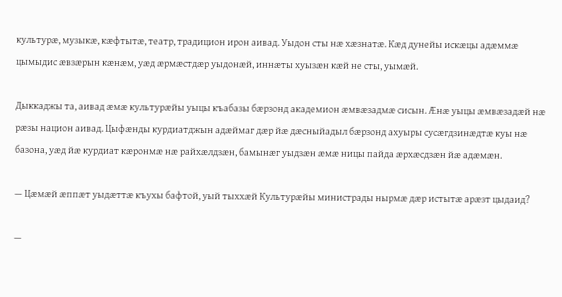культурæ, музыкæ, кæфтытæ, театр, традицион ирон аивад. Уыдон сты нæ хæзнатæ. Кæд дунейы искæцы адæммæ цымыдис æвзæрын кæнæм, уæд æрмæстдæр уыдонæй, иннæты хуызæн кæй не сты, уымæй.

Дыккаджы та, аивад æмæ культурæйы уыцы къабазы бæрзонд академион æмвæзадмæ сисын. Æнæ уыцы æмвæзадæй нæ рæзы национ аивад. Цыфæнды курдиатджын адæймаг дæр йæ дæсныйадыл бæрзонд ахуыры сусæгдзинæдтæ куы нæ базона, уæд йæ курдиат кæронмæ нæ райхæлдзæн, бамынæг уыдзæн æмæ ницы пайда æрхæсдзæн йæ адæмæн.

— Цæмæй æппæт уыдæттæ къухы бафтой, уый тыххæй Культурæйы министрады нырмæ дæр истытæ арæзт цыдаид?

—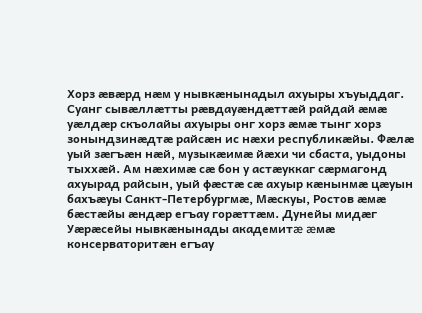Хорз æвæрд нæм у нывкæнынадыл ахуыры хъуыддаг. Суанг сывæллæтты рæвдауæндæттæй райдай æмæ уæлдæр скъолайы ахуыры онг хорз æмæ тынг хорз зонындзинæдтæ райсæн ис нæхи республикæйы. Фæлæ уый зæгъæн нæй, музыкæимæ йæхи чи сбаста, уыдоны тыххæй. Ам нæхимæ сæ бон у астæуккаг сæрмагонд ахуырад райсын, уый фæстæ сæ ахуыр кæнынмæ цæуын бахъæуы Санкт-Петербургмæ, Мæскуы, Ростов æмæ бæстæйы æндæр егъау горæттæм. Дунейы мидæг Уæрæсейы нывкæнынады академитæ æмæ консерваторитæн егъау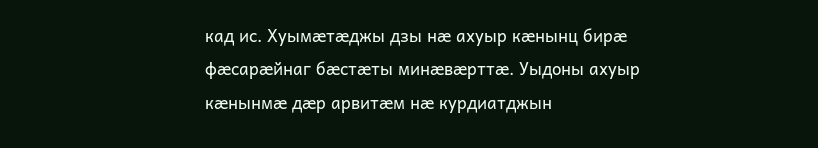кад ис. Хуымæтæджы дзы нæ ахуыр кæнынц бирæ фæсарæйнаг бæстæты минæвæрттæ. Уыдоны ахуыр кæнынмæ дæр арвитæм нæ курдиатджын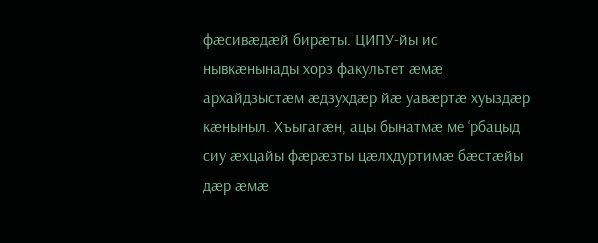фæсивæдæй бирæты. ЦИПУ-йы ис нывкæнынады хорз факультет æмæ архайдзыстæм æдзухдæр йæ уавæртæ хуыздæр кæныныл. Хъыгагæн, ацы бынатмæ ме ‘рбацыд сиу æхцайы фæрæзты цæлхдуртимæ бæстæйы дæр æмæ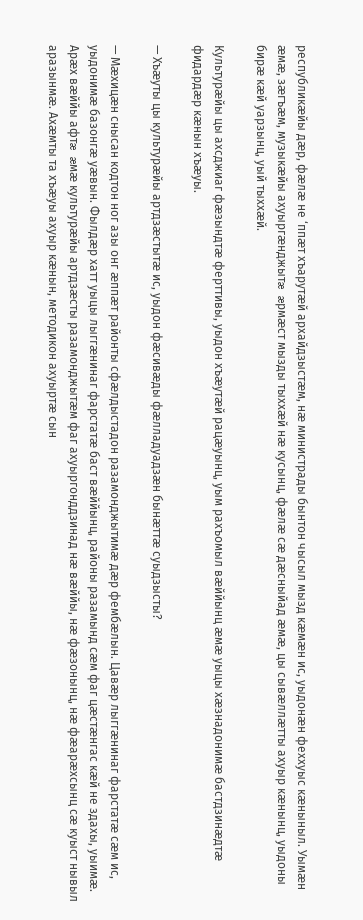республикæйы дæр, фæлæ не ‘ппæт хъарутæй архайдзыстæм, нæ министрады бынтон чысыл мызд кæмæн ис, уыдонæн феххуыс кæныныл. Уымæн æмæ, зæгъæм, музыкæйы ахуыргæнджытæ æрмæст мызды тыххæй нæ кусынц, фæлæ сæ дæсныйад æмæ, цы сывæллæтты ахуыр кæнынц, уыдоны бирæ кæй уарзынц, уый тыххæй.

Культурæйы цы ахсджиаг фæзындтæ ферттивы, уыдон хъæутæй рацæуынц, уым рахъомыл вæййынц æмæ уыцы хæзнадонимæ бастдзинæдтæ фидардæр кæнын хъæуы.

— Хъæуты цы культурæйы артдзæстытæ ис, уыдон фæсивæды фæлладуадзæн бынæттæ суыдзысты?

— Мæхицæн снысан кодтон ног азы онг æппæт районты сфæлдыстадон разамонджытимæ дæр фембæлын. Цавæр лыггæнинаг фарстатæ сæм ис, уыдонимæ базонгæ уæвын. Фылдæр хатт уыцы лыггæнинаг фарстатæ баст вæййынц, районы разамынд сæм фаг цæстæнгас кæй не здахы, уыимæ. Арæх вæййы афтæ æмæ культурæйы артдзæсты разамонджытæм фаг ахуыргонддзинад нæ вæййы, нæ фæзонынц, нæ фæарæхсынц сæ куыст нывыл аразынмæ. Ахæмты та хъæуы ахуыр кæнын, методикон ахуыртæ сын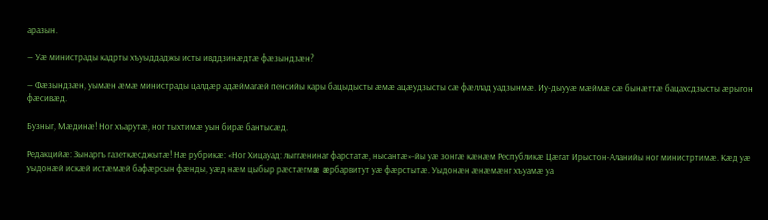аразын.

— Уæ министрады кадрты хъуыддаджы исты ивддзинæдтæ фæзындзæн?

— Фæзындзæн, уымæн æмæ министрады цалдæр адæймагæй пенсийы кары бацыдысты æмæ ацæудзысты сæ фæллад уадзынмæ. Иу-дыууæ мæймæ сæ бынæттæ бацахсдзысты æрыгон фæсивæд.

Бузныг, Мæдинæ! Ног хъарутæ, ног тыхтимæ уын бирæ бантысæд.

Редакцийæ: Зынаргъ газеткæсджытæ! Нæ рубрикæ: «Ног Хицауад: лыггæнинаг фарстатæ, нысантæ»-йы уæ зонгæ кæнæм Республикæ Цæгат Ирыстон-Аланийы ног министртимæ. Кæд уæ уыдонæй искæй истæмæй бафæрсын фæнды, уæд нæм цыбыр рæстæгмæ æрбарвитут уæ фæрстытæ. Уыдонæн æнæмæнг хъуамæ уа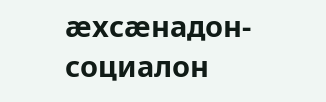æхсæнадон-социалон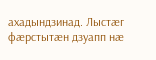ахадындзинад. Лыстæг фæрстытæн дзуапп нæ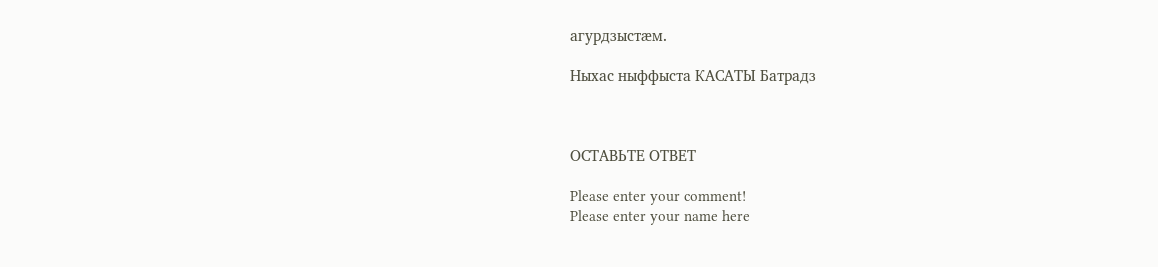агурдзыстæм.

Ныхас ныффыста КАСАТЫ Батрадз



ОСТАВЬТЕ ОТВЕТ

Please enter your comment!
Please enter your name here